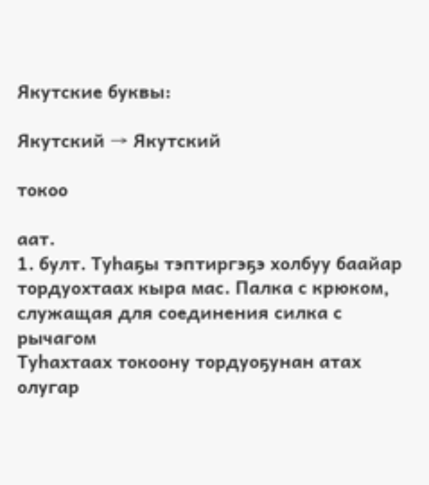Якутские буквы:

Якутский → Якутский

токоо

аат.
1. булт. Туһаҕы тэптиргэҕэ холбуу баайар тордуохтаах кыра мас. Палка с крюком, служащая для соединения силка с рычагом
Туһахтаах токоону тордуоҕунан атах олугар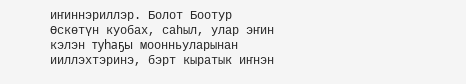иҥиннэриллэр. Болот Боотур
Өскөтүн куобах, саһыл, улар эҥин кэлэн туһаҕы моонньуларынан ииллэхтэринэ, бэрт кыратык иҥнэн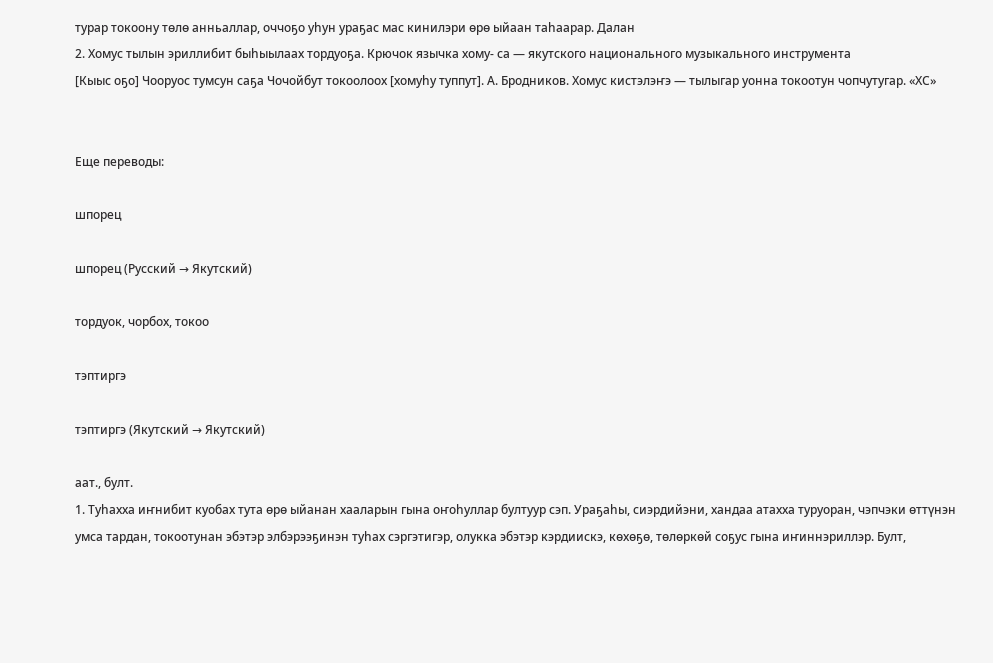турар токоону төлө анньаллар, оччоҕо уһун ураҕас мас кинилэри өрө ыйаан таһаарар. Далан
2. Хомус тылын эриллибит быһыылаах тордуоҕа. Крючок язычка хому- са — якутского национального музыкального инструмента
[Кыыс оҕо] Чооруос тумсун саҕа Чочойбут токоолоох [хомуһу туппут]. А. Бродников. Хомус кистэлэҥэ — тылыгар уонна токоотун чопчутугар. «ХС»


Еще переводы:

шпорец

шпорец (Русский → Якутский)

тордуок, чорбох, токоо

тэптиргэ

тэптиргэ (Якутский → Якутский)

аат., булт.
1. Туһахха иҥнибит куобах тута өрө ыйанан хааларын гына оҥоһуллар бултуур сэп. Ураҕаһы, сиэрдийэни, хандаа атахха туруоран, чэпчэки өттүнэн умса тардан, токоотунан эбэтэр элбэрээҕинэн туһах сэргэтигэр, олукка эбэтэр кэрдиискэ, көхөҕө, төлөркөй соҕус гына иҥиннэриллэр. Булт,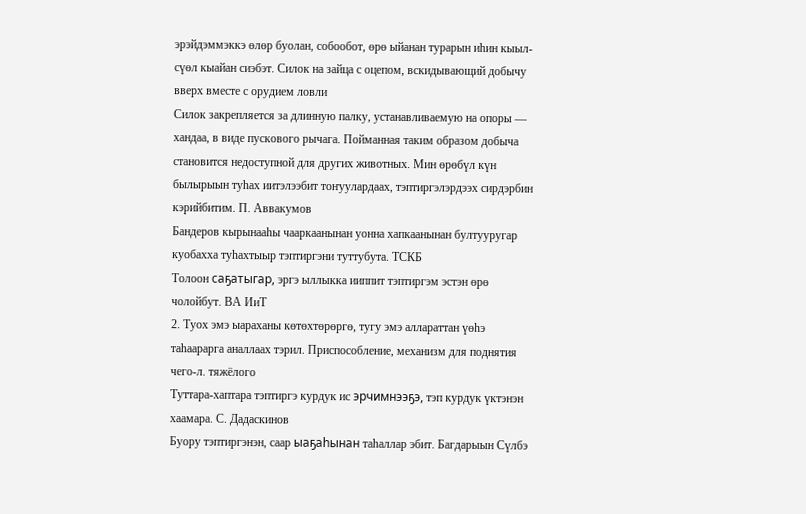эрэйдэммэккэ өлөр буолан, собообот, өрө ыйанан турарын иһин кыыл-сүөл кыайан сиэбэт. Силок на зайца с оцепом, вскидывающий добычу вверх вместе с орудием ловли
Силок закрепляется за длинную палку, устанавливаемую на опоры — хандаа, в виде пускового рычага. Пойманная таким образом добыча становится недоступной для других животных. Мин өрөбүл күн былырыын туһах иитэлээбит тоҥуулардаах, тэптиргэлэрдээх сирдэрбин кэрийбитим. П. Аввакумов
Бандеров кырынааһы чааркаанынан уонна хапкаанынан бултууругар куобахха туһахтыыр тэптиргэни туттубута. ТСКБ
Толоон саҕатыгар, эргэ ыллыкка ииппит тэптиргэм эстэн өрө чолойбут. ВА ИиТ
2. Туох эмэ ыараханы көтөхтөрөргө, тугу эмэ аллараттан үөһэ таһаарарга аналлаах тэрил. Приспособление, механизм для поднятия чего-л. тяжёлого
Туттара-хаптара тэптиргэ курдук ис эрчимнээҕэ, тэп курдук үктэнэн хаамара. С. Дадаскинов
Буору тэптиргэнэн, саар ыаҕаһынан таһаллар эбит. Багдарыын Сүлбэ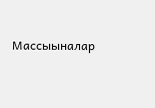Массыыналар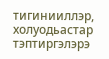тигинииллэр, холуодьастар тэптиргэлэрэ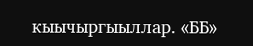кыычыргыыллар. «ББ»